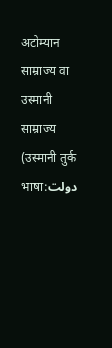अटोम्यान साम्राज्य वा उस्मानी साम्राज्य (उस्मानी तुर्क भाषा:دولت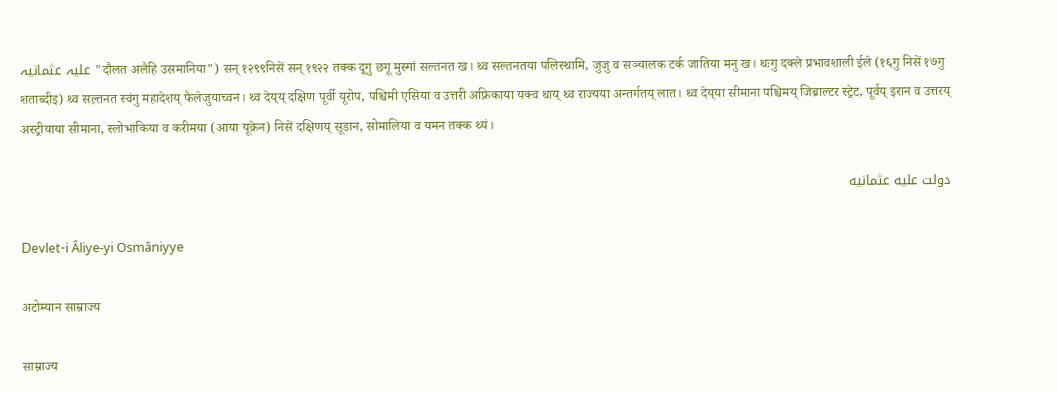علیہ عثمانیہ "दौलत अलैहि उसमानिया") सन् १२९९निसें सन् १९२२ तक्क दूगु छगू मुस्मां सल्तनत ख। थ्व सल्तनतया पलिस्थामि, जुजु व सञ्चालक टर्क जातिया मनु ख। थःगु दक्ले प्रभावशाली ईले (१६गु निसें १७गु शताब्दीइ) थ्व सल़्तनत स्वंगु महादेशय् फैलेजुयाच्वन। थ्व देय्‌य् दक्षिण पूर्वी यूरोप, पश्चिमी एसिया व उत्तरी अफ्रिकाया यक्व थाय्‌ थ्व राज्यया अन्तर्गतय् लात। थ्व देय्‌या सीमाना पश्चिमय् जिब्राल्टर स्ट्रेट, पूर्वय् इरान व उत्तरय् अस्ट्रीयाया सीमाना, स्लोभाकिया व करीमया (आया यूक्रेन) निसें दक्षिणय् सूडान, सोमालिया व यमन तक्क थ्यं।

دولت عليه عثمانيه

Devlet-i Âliye-yi Osmâniyye

अटोम्यान साम्राज्य

साम्राज्य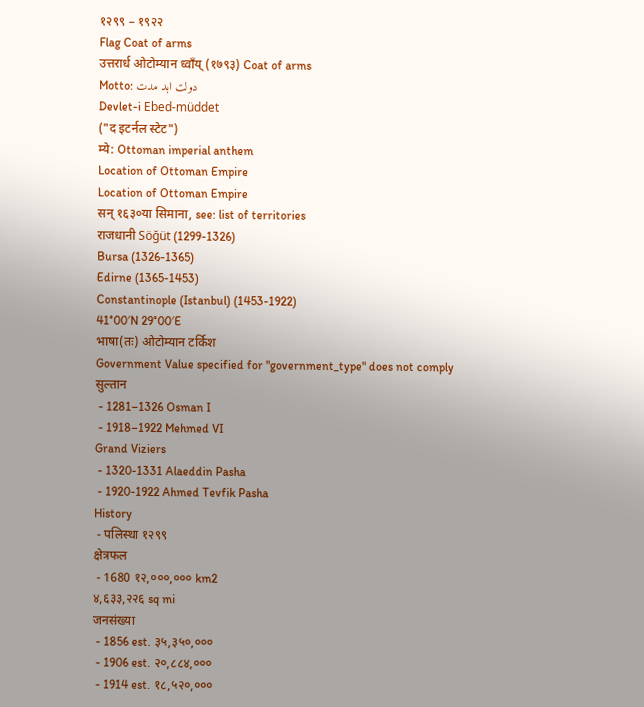१२९९ – १९२२
Flag Coat of arms
उत्तरार्ध ओटोम्यान ध्वाँय्‌ (१७९३) Coat of arms
Motto: دولت ابد مدت
Devlet-i Ebed-müddet
("द इटर्नल स्टेट")
म्ये: Ottoman imperial anthem
Location of Ottoman Empire
Location of Ottoman Empire
सन् १६३०या सिमाना, see: list of territories
राजधानी Söğüt (1299-1326)
Bursa (1326-1365)
Edirne (1365-1453)
Constantinople (Istanbul) (1453-1922)
41°00′N 29°00′E
भाषा(तः) ओटोम्यान टर्किश
Government Value specified for "government_type" does not comply
सुल्तान
 - 1281–1326 Osman I
 - 1918–1922 Mehmed VI
Grand Viziers
 - 1320-1331 Alaeddin Pasha
 - 1920-1922 Ahmed Tevfik Pasha
History
 - पलिस्था १२९९
क्षेत्रफल
 - 1680 १२,०००,००० km2
४,६३३,२२६ sq mi
जनसंख्या
 - 1856 est. ३५,३५०,०००
 - 1906 est. २०,८८४,०००
 - 1914 est. १८,५२०,०००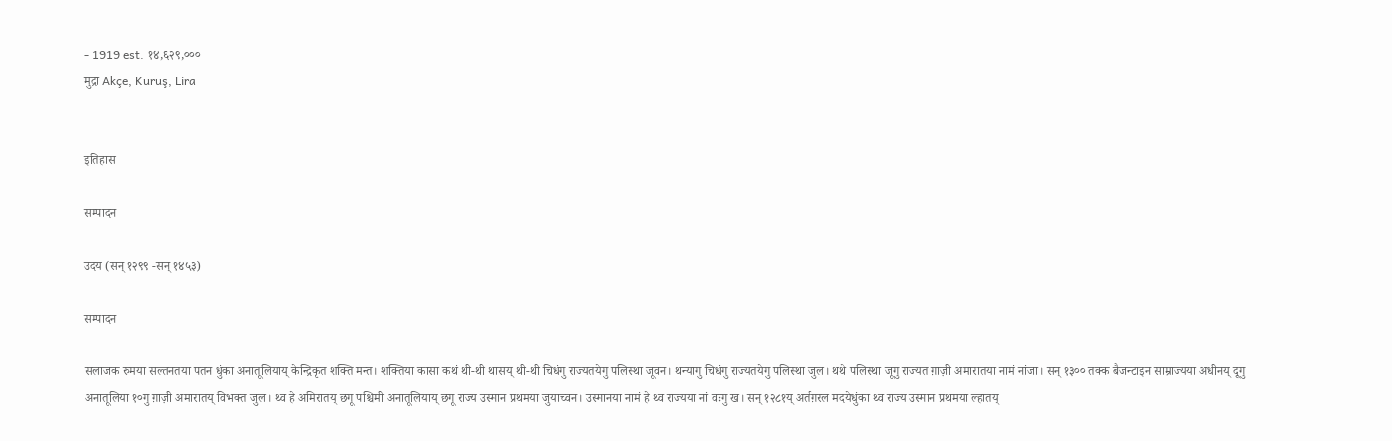- 1919 est. १४,६२९,०००
मुद्रा Akçe, Kuruş, Lira


इतिहास

सम्पादन

उदय (सन् १२९९ -सन् १४५३)

सम्पादन

सलाजक रुमया सल्तनतया पतन धुंका अनातूलियाय् केन्द्रिकृत शक्ति मन्त। शक्तिया कासा कथं थी-थी थासय् थी-थी चिधंगु राज्यतयेगु पलिस्था जूवन। थन्यागु चिधंगु राज्यतयेगु पलिस्था जुल। थथे पलिस्था जूगु राज्यत ग़ाज़ी अमारातया नामं नांजा। सन् १३०० तक्क बैजन्टाइन साम्राज्यया अधीनय् दूगु अनातूलिया १०गु ग़ाज़ी अमारातय् विभक्त जुल। थ्व हे अमिरातय् छगू पश्चिमी अनातूलियाय् छगू राज्य उस्मान प्रथमया जुयाच्वन। उस्मानया नामं हे थ्व राज्यया नां वःगु ख। सन् १२८१य् अर्तग़रल मदयेधुंका थ्व राज्य उस्मान प्रथमया ल्हातय्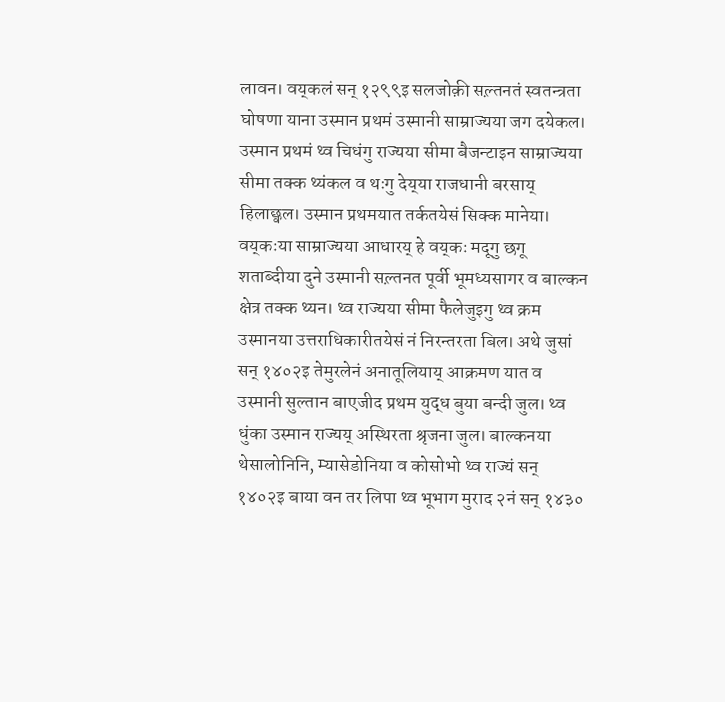लावन। वय्‌कलं सन् १२९९इ सलजोक़ी सल़्तनतं स्वतन्त्रता घोषणा याना उस्मान प्रथमं उस्मानी साम्राज्यया जग दयेकल। उस्मान प्रथमं थ्व चिधंगु राज्यया सीमा बैजन्टाइन साम्राज्यया सीमा तक्क थ्यंकल व थःगु देय्‌या राजधानी बरसाय् हिलाछ्वल। उस्मान प्रथमयात तर्कतयेसं सिक्क मानेया। वय्‌कःया साम्राज्यया आधारय् हे वय्‌कः मदूगु छगू शताब्दीया दुने उस्मानी सल़्तनत पूर्वी भूमध्यसागर व बाल्कन क्षेत्र तक्क थ्यन। थ्व राज्यया सीमा फैलेजुइगु थ्व क्रम उस्मानया उत्तराधिकारीतयेसं नं निरन्तरता बिल। अथे जुसां सन् १४०२इ तेमुरलेनं अनातूलियाय् आक्रमण यात व उस्मानी सुल्तान बाएजीद प्रथम युद्ध बुया बन्दी जुल। थ्व धुंका उस्मान राज्यय् अस्थिरता श्रृजना जुल। बाल्कनया थेसालोनिनि, म्यासेडोनिया व कोसोभो थ्व राज्यं सन् १४०२इ बाया वन तर लिपा थ्व भूभाग मुराद २नं सन् १४३०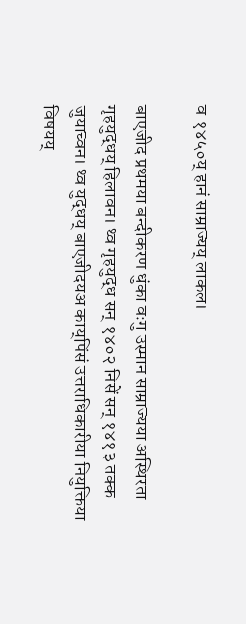व १४५०य् हानं साम्राज्यय् लाकल।

बाएजीद प्रथमया बन्दीकरण धुंका वःगु उस्मान साम्राज्यया अस्थिरता गृहयुद्धय् हिलावन। थ्व गृहयुद्ध सन् १४०२ निसें सन् १४१३ तक्क जुयाच्वन। थ्व युद्धय् बाएजीदयअ काय्‌पिंसं उत्तराधिकारीया नियुक्तिया विषयय्‌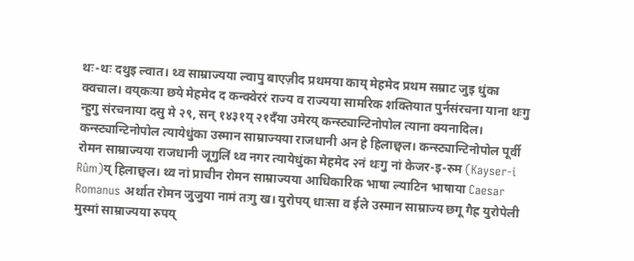थः-थः दथुइ ल्वात। थ्व साम्राज्यया ल्वापु बाएज़ीद प्रथमया काय्‌ मेहमेद प्रथम सम्राट जुइ धुंका क्वचाल। वय्‌कःया छये मेहमेद द कन्क्वेररं राज्य व राज्यया सामरिक शक्तियात पुर्नसंरचना याना थःगु न्हुगु संरचनाया दसु मे २९, सन् १४३१य् २१दँया उमेरय् कन्स्ट्यान्टिनोपोल त्याना क्यनादिल। कन्स्ट्यान्टिनोपोल त्यायेधुंका उस्मान साम्राज्यया राजधानी अन हे हिलाछ्वल। कन्स्ट्यान्टिनोपोल पूर्वी रोमन साम्राज्यया राजधानी जूगुलिं थ्व नगर त्यायेधुंका मेहमेद २नं थःगु नां केजर-इ-रुम (Kayser-i Rûm)य् हिलाछ्वल। थ्व नां प्राचीन रोमन साम्राज्यया आधिकारिक भाषा ल्याटिन भाषाया Caesar Romanus अर्थात रोमन जुजुया नामं तःगु ख। युरोपय् धाःसा व ईले उस्मान साम्राज्य छगू गैह्र युरोपेली मुस्मां साम्राज्यया रुपय्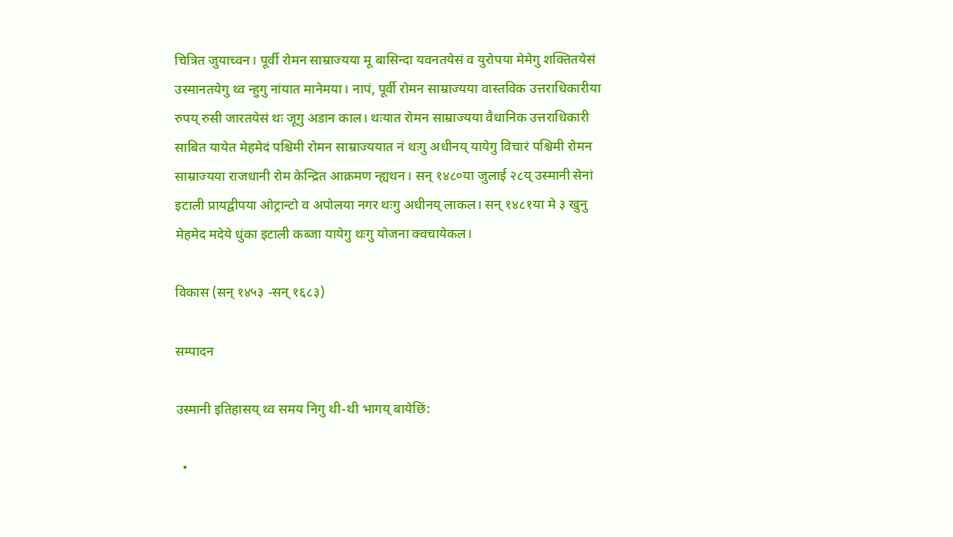चित्रित जुयाच्वन। पूर्वी रोमन साम्राज्यया मू बासिन्दा यवनतयेसं व युरोपया मेमेगु शक्तितयेसं उस्मानतयेगु थ्व न्हुगु नांयात मानेमया। नापं, पूर्वी रोमन साम्राज्यया वास्तविक उत्तराधिकारीया रुपय् रुसी जारतयेसं थः जूगु अडान काल। थःयात रोमन साम्राज्यया वैधानिक उत्तराधिकारी साबित यायेत मेहमेदं पश्चिमी रोमन साम्राज्ययात नं थःगु अधीनय् यायेगु विचारं पश्चिमी रोमन साम्राज्यया राजधानी रोम केन्द्रित आक्रमण न्ह्यथन। सन् १४८०या जुलाई २८य् उस्मानी सेनां इटाली प्रायद्वीपया ओट्रान्टो व अपोलया नगर थःगु अधीनय् लाकल। सन् १४८१या मे ३ खुनु मेहमेद मदेये धुंका इटाली कब्जा यायेगु थःगु योजना क्वचायेकल।

विकास (सन् १४५३ -सन् १६८३)

सम्पादन

उस्मानी इतिहासय् थ्व समय निगु थी-थी भागय् बायेछिं:

  •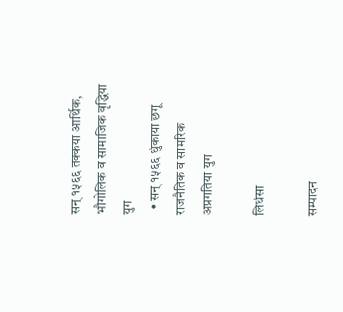सन् १५६६ तक्कया आर्थिक, भौगोलिक व सामाजिक वृद्धिया युग
  • सन् १५६६ धुंकाया छगू राजनैतिक व सामरिक अप्रगतिया युग

लिधंसा

सम्पादन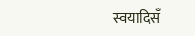स्वयादिसँ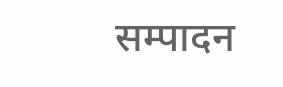सम्पादन